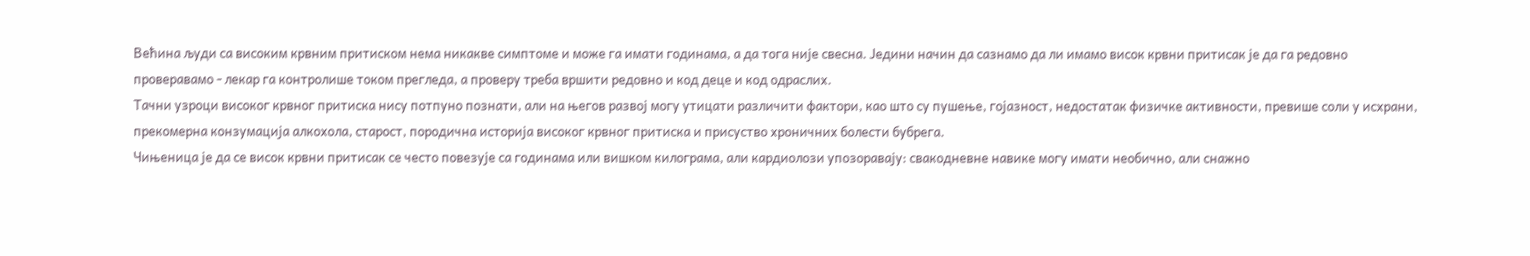Већина људи са високим крвним притиском нема никакве симптоме и може га имати годинама, а да тога није свесна. Једини начин да сазнамо да ли имамо висок крвни притисак је да га редовно проверавамо - лекар га контролише током прегледа, а проверу треба вршити редовно и код деце и код одраслих.
Тачни узроци високог крвног притиска нису потпуно познати, али на његов развој могу утицати различити фактори, као што су пушење, гојазност, недостатак физичке активности, превише соли у исхрани, прекомерна конзумација алкохола, старост, породична историја високог крвног притиска и присуство хроничних болести бубрега.
Чињеница је да се висок крвни притисак се често повезује са годинама или вишком килограма, али кардиолози упозоравају: свакодневне навике могу имати необично, али снажно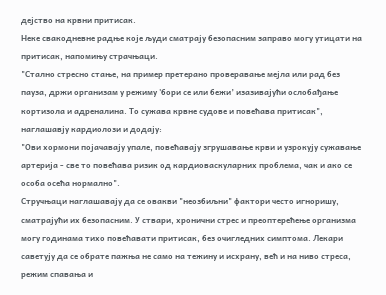дејство на крвни притисак.
Неке свакодневне радње које људи сматрају безопасним заправо могу утицати на притисак, напомињу страчњаци.
"Стално стресно стање, на пример претерано проверавање мејла или рад без пауза, држи организам у режиму 'бори се или бежи’ изазивајући ослобађање кортизола и адреналина. То сужава крвне судове и повећава притисак", наглашавју кардиолози и додају:
"Ови хормони појачавају упале, повећавају згрушавање крви и узрокују сужавање артерија - све то повећава ризик од кардиоваскуларних проблема, чак и ако се особа осећа нормално".
Стручњаци наглашавају да се овакви "неозбиљни" фактори често игноришу, сматрајући их безопасним. У ствари, хронични стрес и преоптерећење организма могу годинама тихо повећавати притисак, без очигледних симптома. Лекари саветују да се обрате пажња не само на тежину и исхрану, већ и на ниво стреса, режим спавања и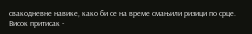свакодневне навике, како би се на време смањили ризици по срце.
Висок притисак -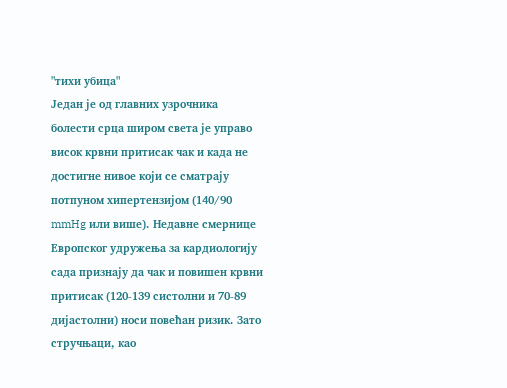"тихи убица"
Један је од главних узрочника болести срца широм света је управо висок крвни притисак чак и када не достигне нивое који се сматрају потпуном хипертензијом (140/90 mmHg или више). Недавне смернице Европског удружења за кардиологију сада признају да чак и повишен крвни притисак (120-139 систолни и 70-89 дијастолни) носи повећан ризик. Зато стручњаци, као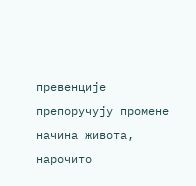превенције препоручују промене начина живота, нарочито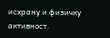исхрану и физичку активност.